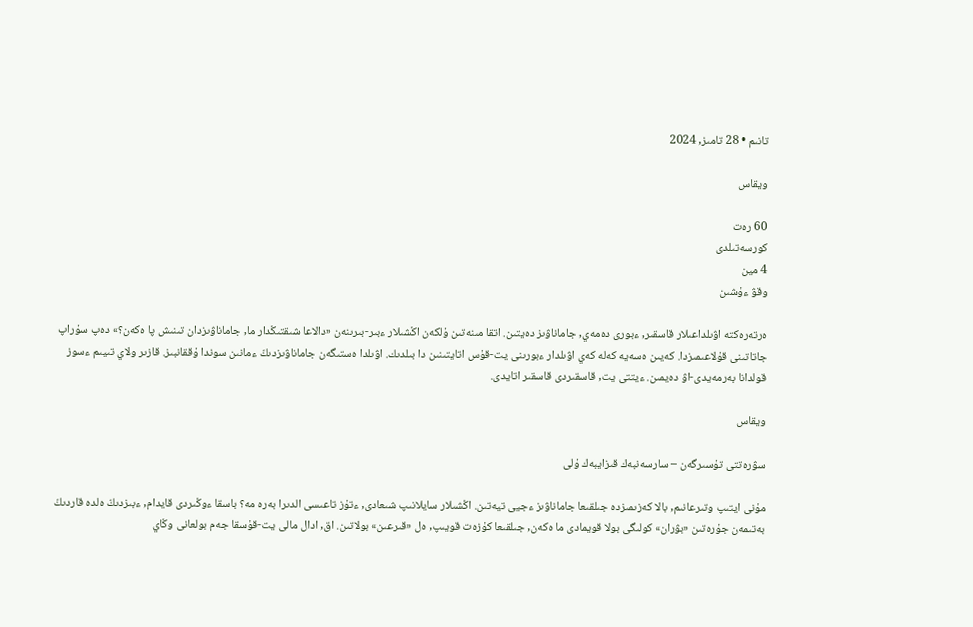تانىم • 28 تامىز, 2024

ويقاس

60 رەت
كورسەتىلدى
4 مين
وقۋ ءۇشىن

ەرتەرەكتە اۋىلداعىلار قاسقىر, ءبورى دەمەي, جاماناۋىز دەيتىن. اتقا مىنەتىن ۇلكەن اڭشىلار ءبىر-بىرىنەن «دالاعا شىقتىڭدار ما, جاماناۋىزدان تىنىش پا ەكەن؟» دەپ سۇراپ جاتاتىنى قۇلاعىمىزدا. كەيىن ەسەيە كەلە كەي اۋىلدار ءبورىنى يت-قۇس اتايتىنىن دا بىلدىك. اۋىلدا ەستىگەن جاماناۋىزدىڭ ءمانىن سوندا ۇققانبىز. قازىر ولاي تىيىم ءسوز قولدانا بەرمەيدى-اۋ دەيمىن. ءيتتى يت, قاسقىردى قاسقىر اتايدى.

ويقاس

سۋرەتتى تۇسىرگەن – سارسەنبەك قىزايبەك ۇلى

مۇنى ايتىپ وتىرعانىم, بالا كەزىمىزدە جىلقىعا جاماناۋىز ءجيى تيەتىن. اڭشىلار سايلانىپ شىعادى, ءتۇز تاعىسى الدىرا بەرە مە؟ باسقا ءوڭىردى قايدام, ءبىزدىڭ ەلدە قاردىڭ بەتىمەن جۇرەتىن «بۋران» كولىگى بولا قويمادى ما ەكەن, جىلقىعا كۇزەت قويىپ, ەل «قىرعىن» بولاتىن. اق, ادال مالى يت-قۇسقا جەم بولعانى وڭاي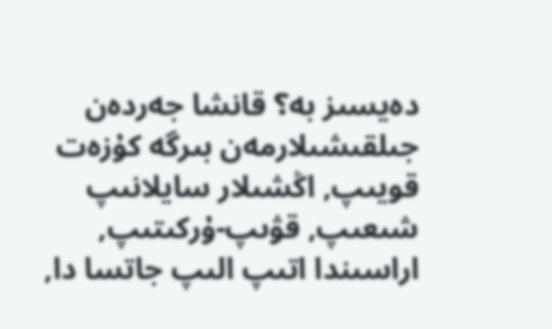دەيسىز بە؟ قانشا جەردەن جىلقىشىلارمەن بىرگە كۇزەت قويىپ, اڭشىلار سايلانىپ شىعىپ, قۋىپ-ۇركىتىپ, اراسىندا اتىپ الىپ جاتسا دا,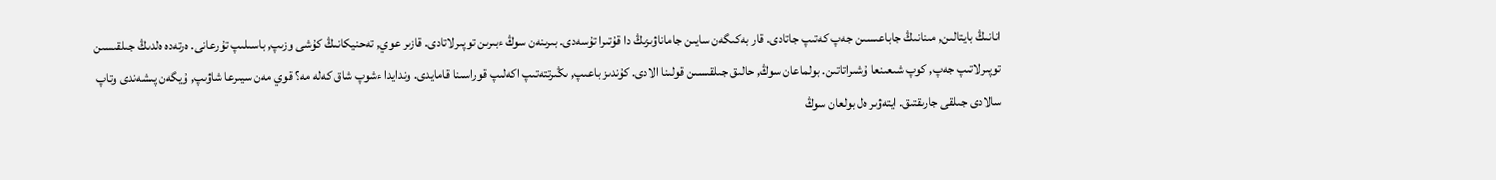انانىڭ بايتالىن, مىنانىڭ جاباعىسىن جەپ كەتىپ جاتادى. قار بەكىگەن سايىن جاماناۋىزىڭ دا قۇتىرا تۇسەدى. بىرىنەن سوڭ ءبىرىن توپىرلاتادى. قازىر عوي, تەحنيكانىڭ كۇشى وزىپ, باسىلىپ تۇرعانى. ەرتەدە ەلدىڭ جىلقىسىن توپىرلاتىپ جەپ, كوپ شىعىنعا ۇشىراتاتىن. بولماعان سوڭ, حالىق جىلقىسىن قولىنا الادى. كۇندىز باعىپ, ىڭىرتتەتىپ اكەلىپ قوراسىنا قامايدى. وندايدا ءشوپ شاق كەلە مە؟ قوي مەن سيىرعا شاۋىپ, ۇيگەن پىشەندى وتاپ سالادى جىلقى جارىقتىق. ايتەۋىر ەل بولعان سوڭ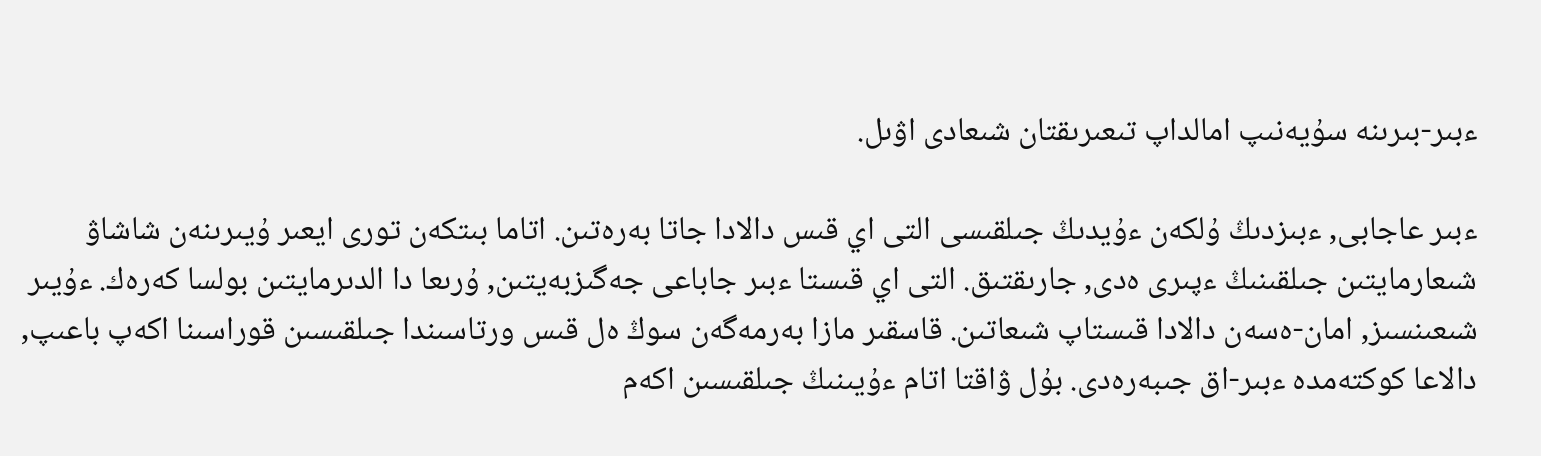ءبىر-بىرىنە سۇيەنىپ امالداپ تىعىرىقتان شىعادى اۋىل.

ءبىر عاجابى, ءبىزدىڭ ۇلكەن ءۇيدىڭ جىلقىسى التى اي قىس دالادا جاتا بەرەتىن. اتاما بىتكەن تورى ايعىر ۇيىرىنەن شاشاۋ شىعارمايتىن جىلقىنىڭ ءپىرى ەدى, جارىقتىق. التى اي قىستا ءبىر جاباعى جەگىزبەيتىن, ۇرىعا دا الدىرمايتىن بولسا كەرەك. ءۇيىر شىعىنسىز, امان-ەسەن دالادا قىستاپ شىعاتىن. قاسقىر مازا بەرمەگەن سوڭ ەل قىس ورتاسىندا جىلقىسىن قوراسىنا اكەپ باعىپ, دالاعا كوكتەمدە ءبىر-اق جىبەرەدى. بۇل ۋاقتا اتام ءۇيىنىڭ جىلقىسىن اكەم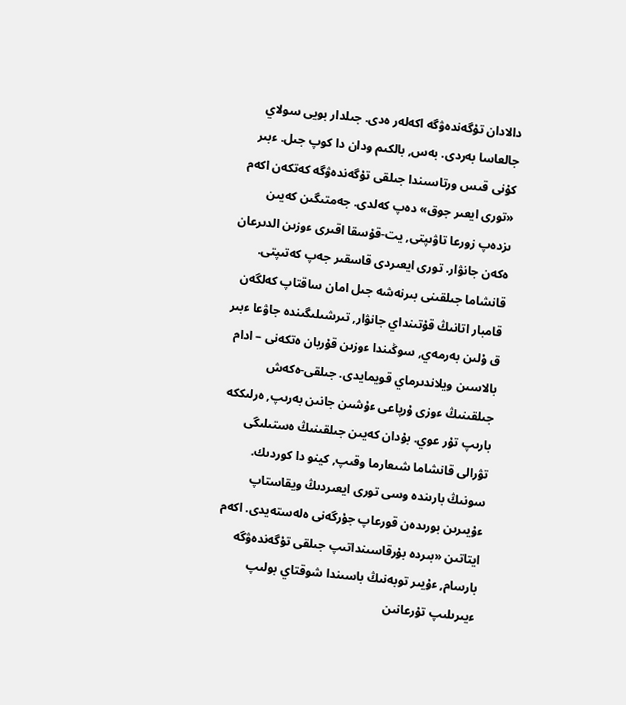دالادان تۇگەندەۋگە اكەلەر ەدى. جىلدار بويى سولاي جالعاسا بەردى. بەس, بالكىم ودان دا كوپ جىل. ءبىر كۇنى قىس ورتاسىندا جىلقى تۇگەندەۋگە كەتكەن اكەم «تورى ايعىر جوق» دەپ كەلدى. جەمتىگىن كەيىن ىزدەپ زورعا تاۋىپتى, يت-قۇسقا اقىرى ءوزىن الدىرعان ەكەن جانۋار. تورى ايعىردى قاسقىر جەپ كەتىپتى. قانشاما جىلقىنى بىرنەشە جىل امان ساقتاپ كەلگەن قامبار اتانىڭ قۇتىنداي جانۋار, تىرشىلىگىندە جاۋعا ءبىر ق ۇلىن بەرمەي, سوڭىندا ءوزىن قۇربان ەتكەنى – ادام بالاسىن ويلاندىرماي قويمايدى. جىلقى-ەكەش جىلقىنىڭ ءوزى ۇرپاعى ءۇشىن جانىن بەرىپ, ەرلىككە بارىپ تۇر عوي. بۇدان كەيىن جىلقىنىڭ ەستىلىگى تۋرالى قانشاما شىعارما وقىپ, كينو دا كوردىك. سونىڭ بارىندە وسى تورى ايعىردىڭ ويقاستاپ ءۇيىرىن بورىدەن قورعاپ جۇرگەنى ەلەستەيدى. اكەم ايتاتىن «بىردە بۇرقاسىنداتىپ جىلقى تۇگەندەۋگە بارسام, ءۇيىر توبەنىڭ باسىندا شوقتاي بولىپ ءيىرىلىپ تۇرعانىن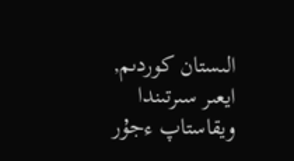الىستان كوردىم, ايعىر سىرتىندا ويقاستاپ ءجۇر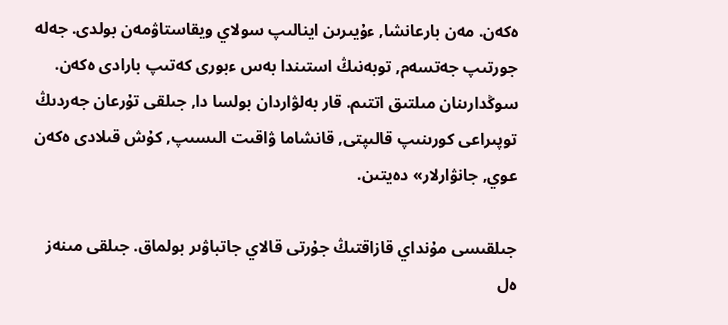ەكەن. مەن بارعانشا, ءۇيىرىن اينالىپ سولاي ويقاستاۋمەن بولدى. جەلە جورتىپ جەتسەم, توبەنىڭ استىندا بەس ءبورى كەتىپ بارادى ەكەن. سوڭدارىنان مىلتىق اتتىم. قار بەلۋاردان بولسا دا, جىلقى تۇرعان جەردىڭ توپىراعى كورىنىپ قالىپتى, قانشاما ۋاقىت الىسىپ, كۇش قىلادى ەكەن عوي, جانۋارلار» دەيتىن.

جىلقىسى مۇنداي قازاقتىڭ جۇرتى قالاي جاتباۋىر بولماق. جىلقى مىنەز ەل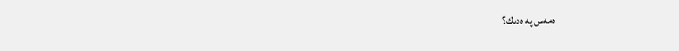ەمەس پە ەدىك؟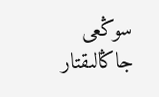سوڭعى جاڭالىقتار